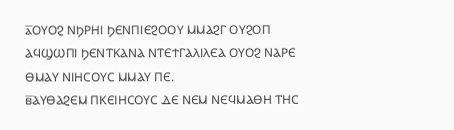ⲁ̅ⲞⲨⲞϨ ⲚϦⲢⲎⲒ ϦⲈⲚⲠⲒⲈϨⲞⲞⲨ ⲘⲘⲀϨⲄ ⲞⲨϨⲞⲠ ⲀϤϢⲰⲠⲒ ϦⲈⲚⲦⲔⲀⲚⲀ ⲚⲦⲈϮⲄⲀⲖⲒⲖⲈⲀ ⲞⲨⲞϨ ⲚⲀⲢⲈ ⲐⲘⲀⲨ ⲚⲒⲎⲤⲞⲨⲤ ⲘⲘⲀⲨ ⲠⲈ.
ⲃ̅ⲀⲨⲐⲀϨⲈⲘ ⲠⲔⲈⲒⲎⲤⲞⲨⲤ ⲆⲈ ⲚⲈⲘ ⲚⲈϤⲘⲀⲐⲎ ⲦⲎⲤ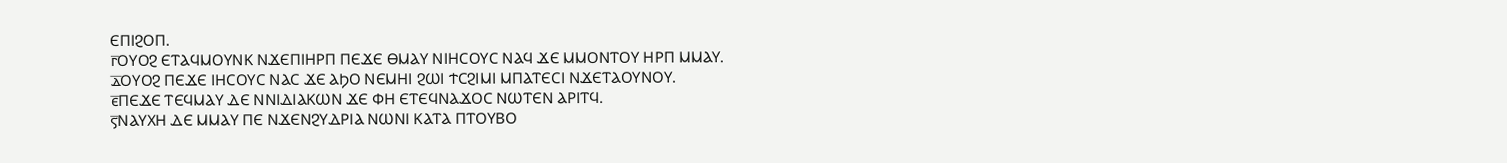ⲈⲠⲒϨⲞⲠ.
ⲅ̅ⲞⲨⲞϨ ⲈⲦⲀϤⲘⲞⲨⲚⲔ ⲚϪⲈⲠⲒⲎⲢⲠ ⲠⲈϪⲈ ⲐⲘⲀⲨ ⲚⲒⲎⲤⲞⲨⲤ ⲚⲀϤ ϪⲈ ⲘⲘⲞⲚⲦⲞⲨ ⲎⲢⲠ ⲘⲘⲀⲨ.
ⲇ̅ⲞⲨⲞϨ ⲠⲈϪⲈ ⲒⲎⲤⲞⲨⲤ ⲚⲀⲤ ϪⲈ ⲀϦⲞ ⲚⲈⲘⲎⲒ ϨⲰⲒ ϮⲤϨⲒⲘⲒ ⲘⲠⲀⲦⲈⲤⲒ ⲚϪⲈⲦⲀⲞⲨⲚⲞⲨ.
ⲉ̅ⲠⲈϪⲈ ⲦⲈϤⲘⲀⲨ ⲆⲈ ⲚⲚⲒⲆⲒⲀⲔⲰⲚ ϪⲈ ⲪⲎ ⲈⲦⲈϤⲚⲀϪⲞⲤ ⲚⲰⲦⲈⲚ ⲀⲢⲒⲦϤ.
ⲋ̅ⲚⲀⲨⲬⲎ ⲆⲈ ⲘⲘⲀⲨ ⲠⲈ ⲚϪⲈⲚϨⲨⲆⲢⲒⲀ ⲚⲰⲚⲒ ⲔⲀⲦⲀ ⲠⲦⲞⲨⲂⲞ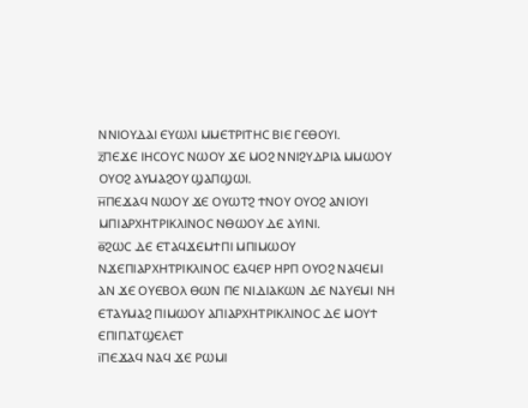ⲚⲚⲒⲞⲨⲆⲀⲒ ⲈⲨⲰⲖⲒ ⲘⲘⲈⲦⲢⲒⲦⲎⲤ ⲂⲒⲈ ⲄⲈⲐⲞⲨⲒ.
ⲍ̅ⲠⲈϪⲈ ⲒⲎⲤⲞⲨⲤ ⲚⲰⲞⲨ ϪⲈ ⲘⲞϨ ⲚⲚⲒϨⲨⲆⲢⲒⲀ ⲘⲘⲰⲞⲨ ⲞⲨⲞϨ ⲀⲨⲘⲀϨⲞⲨ ϢⲀⲠϢⲰⲒ.
ⲏ̅ⲠⲈϪⲀϤ ⲚⲰⲞⲨ ϪⲈ ⲞⲨⲰⲦϨ ϮⲚⲞⲨ ⲞⲨⲞϨ ⲀⲚⲒⲞⲨⲒ ⲘⲠⲒⲀⲢⲬⲎⲦⲢⲒⲔⲖⲒⲚⲞⲤ ⲚⲐⲰⲞⲨ ⲆⲈ ⲀⲨⲒⲚⲒ.
ⲑ̅ϨⲰⲤ ⲆⲈ ⲈⲦⲀϤϪⲈⲘϮⲠⲒ ⲘⲠⲒⲘⲰⲞⲨ ⲚϪⲈⲠⲒⲀⲢⲬⲎⲦⲢⲒⲔⲖⲒⲚⲞⲤ ⲈⲀϤⲈⲢ ⲎⲢⲠ ⲞⲨⲞϨ ⲚⲀϤⲈⲘⲒ ⲀⲚ ϪⲈ ⲞⲨⲈⲂⲞⲖ ⲐⲰⲚ ⲠⲈ ⲚⲒⲆⲒⲀⲔⲰⲚ ⲆⲈ ⲚⲀⲨⲈⲘⲒ ⲚⲎ ⲈⲦⲀⲨⲘⲀϨ ⲠⲒⲘⲰⲞⲨ ⲀⲠⲒⲀⲢⲬⲎⲦⲢⲒⲔⲖⲒⲚⲞⲤ ⲆⲈ ⲘⲞⲨϮ ⲈⲠⲒⲠⲀⲦϢⲈⲖⲈⲦ
ⲓ̅ⲠⲈϪⲀϤ ⲚⲀϤ ϪⲈ ⲢⲰⲘⲒ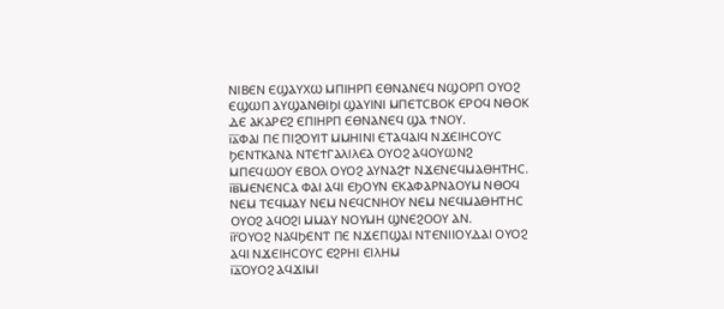ⲚⲒⲂⲈⲚ ⲈϢⲀⲨⲬⲰ ⲘⲠⲒⲎⲢⲠ ⲈⲐⲚⲀⲚⲈϤ ⲚϢⲞⲢⲠ ⲞⲨⲞϨ ⲈϢⲰⲠ ⲀⲨϢⲀⲚⲐⲒϦⲒ ϢⲀⲨⲒⲚⲒ ⲘⲠⲈⲦⲤⲂⲞⲔ ⲈⲢⲞϤ ⲚⲐⲞⲔ ⲆⲈ ⲀⲔⲀⲢⲈϨ ⲈⲠⲒⲎⲢⲠ ⲈⲐⲚⲀⲚⲈϤ ϢⲀ ϮⲚⲞⲨ.
ⲓ̅ⲁ̅ⲪⲀⲒ ⲠⲈ ⲠⲒϨⲞⲨⲒⲦ ⲘⲘⲎⲒⲚⲒ ⲈⲦⲀϤⲀⲒϤ ⲚϪⲈⲒⲎⲤⲞⲨⲤ ϦⲈⲚⲦⲔⲀⲚⲀ ⲚⲦⲈϮⲄⲀⲖⲒⲖⲈⲀ ⲞⲨⲞϨ ⲀϤⲞⲨⲰⲚϨ ⲘⲠⲈϤⲰⲞⲨ ⲈⲂⲞⲖ ⲞⲨⲞϨ ⲀⲨⲚⲀϨϮ ⲚϪⲈⲚⲈϤⲘⲀⲐⲎⲦⲎⲤ.
ⲓ̅ⲃ̅ⲘⲈⲚⲈⲚⲤⲀ ⲪⲀⲒ ⲀϤⲒ ⲈϦⲞⲨⲚ ⲈⲔⲀⲪⲀⲢⲚⲀⲞⲨⲘ ⲚⲐⲞϤ ⲚⲈⲘ ⲦⲈϤⲘⲀⲨ ⲚⲈⲘ ⲚⲈϤⲤⲚⲎⲞⲨ ⲚⲈⲘ ⲚⲈϤⲘⲀⲐⲎⲦⲎⲤ ⲞⲨⲞϨ ⲀϤⲞϨⲒ ⲘⲘⲀⲨ ⲚⲞⲨⲘⲎ ϢⲚⲈϨⲞⲞⲨ ⲀⲚ.
ⲓ̅ⲅ̅ⲞⲨⲞϨ ⲚⲀϤϦⲈⲚⲦ ⲠⲈ ⲚϪⲈⲠϢⲀⲒ ⲚⲦⲈⲚⲒⲒⲞⲨⲆⲀⲒ ⲞⲨⲞϨ ⲀϤⲒ ⲚϪⲈⲒⲎⲤⲞⲨⲤ ⲈϨⲢⲎⲒ ⲈⲒⲖⲎⲘ
ⲓ̅ⲇ̅ⲞⲨⲞϨ ⲀϤϪⲒⲘⲒ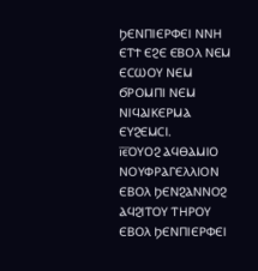ϦⲈⲚⲠⲒⲈⲢⲪⲈⲒ ⲚⲚⲎ ⲈⲦϮ ⲈϨⲈ ⲈⲂⲞⲖ ⲚⲈⲘ ⲈⲤⲰⲞⲨ ⲚⲈⲘ ϬⲢⲞⲘⲠⲒ ⲚⲈⲘ ⲚⲒϤⲀⲒⲔⲈⲢⲘⲀ ⲈⲨϨⲈⲘⲤⲒ.
ⲓ̅ⲉ̅ⲞⲨⲞϨ ⲀϤⲐⲀⲘⲒⲞ ⲚⲞⲨⲪⲢⲀⲄⲈⲖⲖⲒⲞⲚ ⲈⲂⲞⲖ ϦⲈⲚϨⲀⲚⲚⲞϨ ⲀϤϨⲒⲦⲞⲨ ⲦⲎⲢⲞⲨ ⲈⲂⲞⲖ ϦⲈⲚⲠⲒⲈⲢⲪⲈⲒ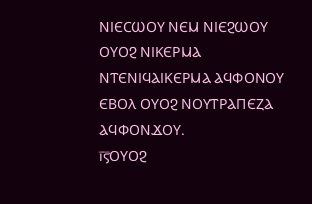ⲚⲒⲈⲤⲰⲞⲨ ⲚⲈⲘ ⲚⲒⲈϨⲰⲞⲨ ⲞⲨⲞϨ ⲚⲒⲔⲈⲢⲘⲀ ⲚⲦⲈⲚⲒϤⲀⲒⲔⲈⲢⲘⲀ ⲀϤⲪⲞⲚⲞⲨ ⲈⲂⲞⲖ ⲞⲨⲞϨ ⲚⲞⲨⲦⲢⲀⲠⲈⲌⲀ ⲀϤⲪⲞⲚϪⲞⲨ.
ⲓ̅ⲋ̅ⲞⲨⲞϨ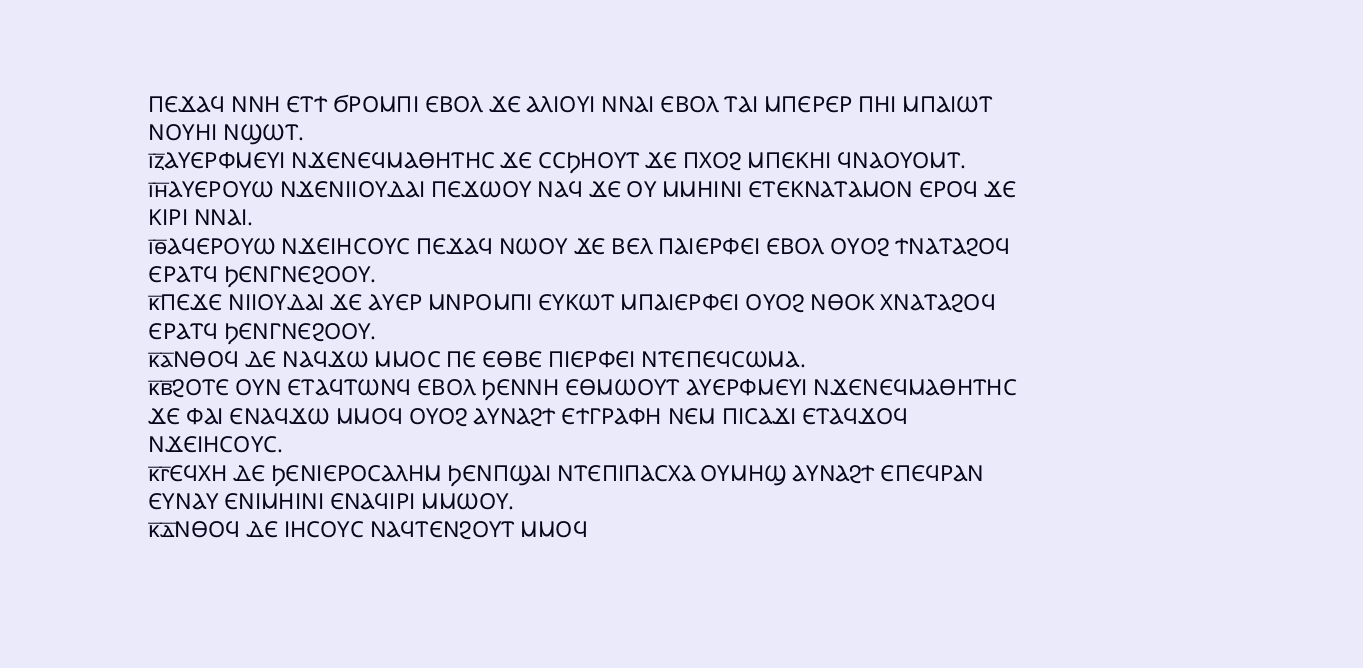ⲠⲈϪⲀϤ ⲚⲚⲎ ⲈⲦϮ ϬⲢⲞⲘⲠⲒ ⲈⲂⲞⲖ ϪⲈ ⲀⲖⲒⲞⲨⲒ ⲚⲚⲀⲒ ⲈⲂⲞⲖ ⲦⲀⲒ ⲘⲠⲈⲢⲈⲢ ⲠⲎⲒ ⲘⲠⲀⲒⲰⲦ ⲚⲞⲨⲎⲒ ⲚϢⲰⲦ.
ⲓ̅ⲍ̅ⲀⲨⲈⲢⲪⲘⲈⲨⲒ ⲚϪⲈⲚⲈϤⲘⲀⲐⲎⲦⲎⲤ ϪⲈ ⲤⲤϦⲎⲞⲨⲦ ϪⲈ ⲠⲬⲞϨ ⲘⲠⲈⲔⲎⲒ ϤⲚⲀⲞⲨⲞⲘⲦ.
ⲓ̅ⲏ̅ⲀⲨⲈⲢⲞⲨⲰ ⲚϪⲈⲚⲒⲒⲞⲨⲆⲀⲒ ⲠⲈϪⲰⲞⲨ ⲚⲀϤ ϪⲈ ⲞⲨ ⲘⲘⲎⲒⲚⲒ ⲈⲦⲈⲔⲚⲀⲦⲀⲘⲞⲚ ⲈⲢⲞϤ ϪⲈ ⲔⲒⲢⲒ ⲚⲚⲀⲒ.
ⲓ̅ⲑ̅ⲀϤⲈⲢⲞⲨⲰ ⲚϪⲈⲒⲎⲤⲞⲨⲤ ⲠⲈϪⲀϤ ⲚⲰⲞⲨ ϪⲈ ⲂⲈⲖ ⲠⲀⲒⲈⲢⲪⲈⲒ ⲈⲂⲞⲖ ⲞⲨⲞϨ ϮⲚⲀⲦⲀϨⲞϤ ⲈⲢⲀⲦϤ ϦⲈⲚⲄⲚⲈϨⲞⲞⲨ.
ⲕ̅ⲠⲈϪⲈ ⲚⲒⲒⲞⲨⲆⲀⲒ ϪⲈ ⲀⲨⲈⲢ ⲘⲚⲢⲞⲘⲠⲒ ⲈⲨⲔⲰⲦ ⲘⲠⲀⲒⲈⲢⲪⲈⲒ ⲞⲨⲞϨ ⲚⲐⲞⲔ ⲬⲚⲀⲦⲀϨⲞϤ ⲈⲢⲀⲦϤ ϦⲈⲚⲄⲚⲈϨⲞⲞⲨ.
ⲕ̅ⲁ̅ⲚⲐⲞϤ ⲆⲈ ⲚⲀϤϪⲰ ⲘⲘⲞⲤ ⲠⲈ ⲈⲐⲂⲈ ⲠⲒⲈⲢⲪⲈⲒ ⲚⲦⲈⲠⲈϤⲤⲰⲘⲀ.
ⲕ̅ⲃ̅ϨⲞⲦⲈ ⲞⲨⲚ ⲈⲦⲀϤⲦⲰⲚϤ ⲈⲂⲞⲖ ϦⲈⲚⲚⲎ ⲈⲐⲘⲰⲞⲨⲦ ⲀⲨⲈⲢⲪⲘⲈⲨⲒ ⲚϪⲈⲚⲈϤⲘⲀⲐⲎⲦⲎⲤ ϪⲈ ⲪⲀⲒ ⲈⲚⲀϤϪⲰ ⲘⲘⲞϤ ⲞⲨⲞϨ ⲀⲨⲚⲀϨϮ ⲈϮⲄⲢⲀⲪⲎ ⲚⲈⲘ ⲠⲒⲤⲀϪⲒ ⲈⲦⲀϤϪⲞϤ ⲚϪⲈⲒⲎⲤⲞⲨⲤ.
ⲕ̅ⲅ̅ⲈϤⲬⲎ ⲆⲈ ϦⲈⲚⲒⲈⲢⲞⲤⲀⲖⲎⲘ ϦⲈⲚⲠϢⲀⲒ ⲚⲦⲈⲠⲒⲠⲀⲤⲬⲀ ⲞⲨⲘⲎϢ ⲀⲨⲚⲀϨϮ ⲈⲠⲈϤⲢⲀⲚ ⲈⲨⲚⲀⲨ ⲈⲚⲒⲘⲎⲒⲚⲒ ⲈⲚⲀϤⲒⲢⲒ ⲘⲘⲰⲞⲨ.
ⲕ̅ⲇ̅ⲚⲐⲞϤ ⲆⲈ ⲒⲎⲤⲞⲨⲤ ⲚⲀϤⲦⲈⲚϨⲞⲨⲦ ⲘⲘⲞϤ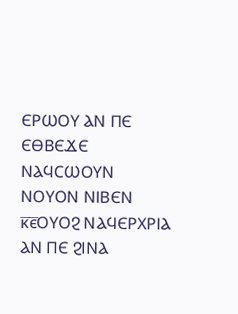ⲈⲢⲰⲞⲨ ⲀⲚ ⲠⲈ ⲈⲐⲂⲈϪⲈ ⲚⲀϤⲤⲰⲞⲨⲚ ⲚⲞⲨⲞⲚ ⲚⲒⲂⲈⲚ
ⲕ̅ⲉ̅ⲞⲨⲞϨ ⲚⲀϤⲈⲢⲬⲢⲒⲀ ⲀⲚ ⲠⲈ ϨⲒⲚⲀ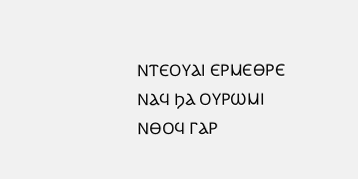ⲚⲦⲈⲞⲨⲀⲒ ⲈⲢⲘⲈⲐⲢⲈ ⲚⲀϤ ϦⲀ ⲞⲨⲢⲰⲘⲒ ⲚⲐⲞϤ ⲄⲀⲢ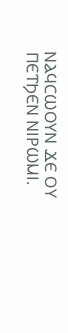ⲚⲀϤⲤⲰⲞⲨⲚ ϪⲈ ⲞⲨ ⲠⲈⲦϦⲈⲚ ⲚⲒⲢⲰⲘⲒ.